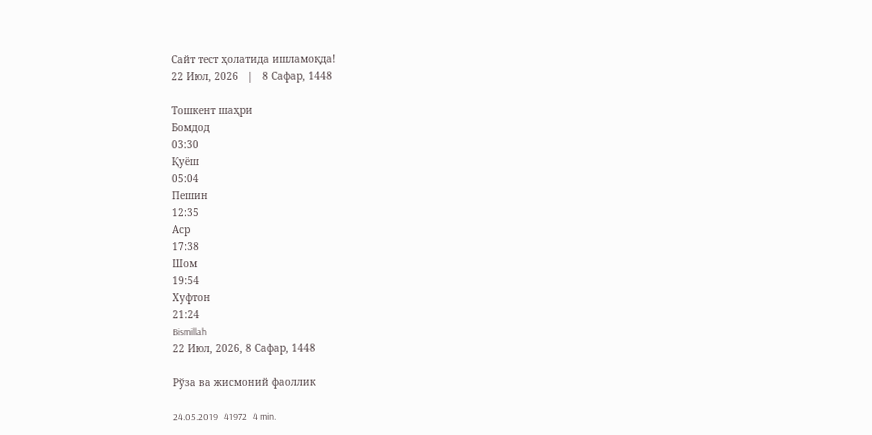Сайт тест ҳолатида ишламоқда!
22 Июл, 2026   |   8 Сафар, 1448

Тошкент шаҳри
Бомдод
03:30
Қуёш
05:04
Пешин
12:35
Аср
17:38
Шом
19:54
Хуфтон
21:24
Bismillah
22 Июл, 2026, 8 Сафар, 1448

Рўза ва жисмоний фаоллик

24.05.2019   41972   4 min.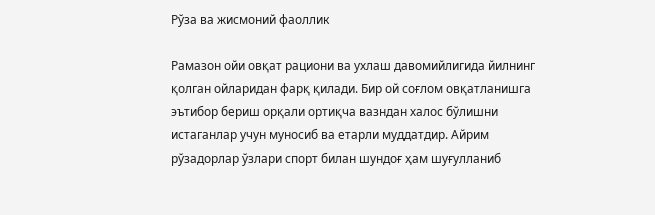Рўза ва жисмоний фаоллик

Рамазон ойи овқат рациони ва ухлаш давомийлигида йилнинг  қолган ойларидан фарқ қилади. Бир ой соғлом овқатланишга эътибор бериш орқали ортиқча вазндан халос бўлишни истаганлар учун муносиб ва етарли муддатдир. Айрим рўзадорлар ўзлари спорт билан шундоғ ҳам шуғулланиб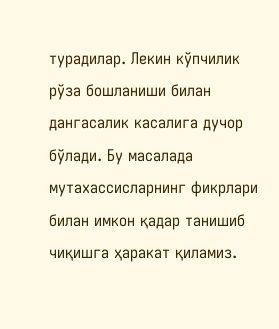турадилар. Лекин кўпчилик рўза бошланиши билан дангасалик касалига дучор бўлади. Бу масалада мутахассисларнинг фикрлари билан имкон қадар танишиб чиқишга ҳаракат қиламиз.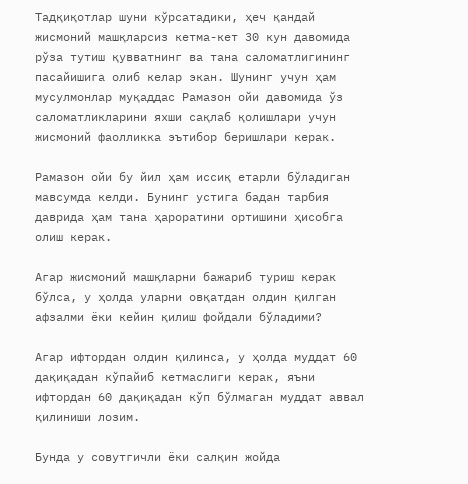Тадқиқотлар шуни кўрсатадики, ҳеч қандай жисмоний машқларсиз кетма-кет 30 кун давомида рўза тутиш қувватнинг ва тана саломатлигининг пасайишига олиб келар экан. Шунинг учун ҳам мусулмонлар муқаддас Рамазон ойи давомида ўз саломатликларини яхши сақлаб қолишлари учун жисмоний фаолликка эътибор беришлари керак.

Рамазон ойи бу йил ҳам иссиқ етарли бўладиган мавсумда келди. Бунинг устига бадан тарбия даврида ҳам тана ҳароратини ортишини ҳисобга олиш керак.

Агар жисмоний машқларни бажариб туриш керак бўлса, у ҳолда уларни овқатдан олдин қилган афзалми ёки кейин қилиш фойдали бўладими?

Агар ифтордан олдин қилинса, у ҳолда муддат 60 дақиқадан кўпайиб кетмаслиги керак, яъни ифтордан 60 дақиқадан кўп бўлмаган муддат аввал қилиниши лозим.

Бунда у совутгичли ёки салқин жойда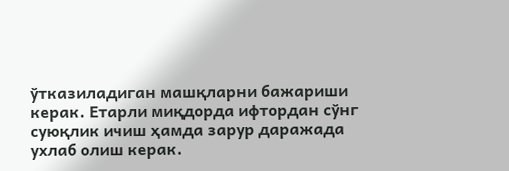ўтказиладиган машқларни бажариши керак. Етарли миқдорда ифтордан сўнг суюқлик ичиш ҳамда зарур даражада ухлаб олиш керак.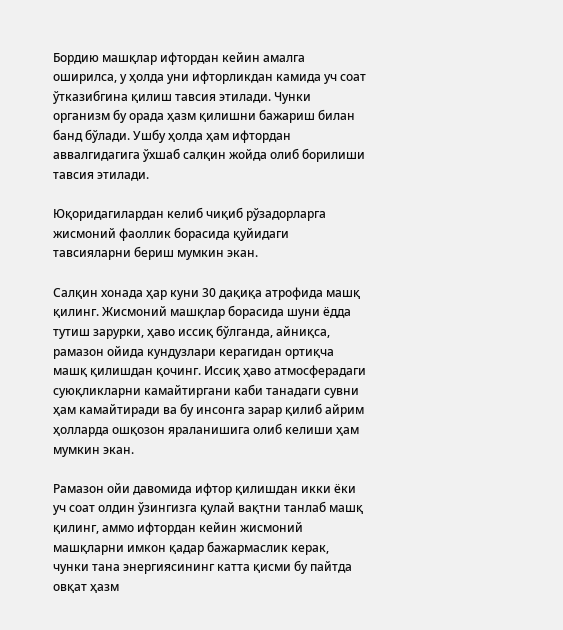Бордию машқлар ифтордан кейин амалга оширилса, у ҳолда уни ифторликдан камида уч соат ўтказибгина қилиш тавсия этилади. Чунки организм бу орада ҳазм қилишни бажариш билан банд бўлади. Ушбу ҳолда ҳам ифтордан аввалгидагига ўхшаб салқин жойда олиб борилиши тавсия этилади.

Юқоридагилардан келиб чиқиб рўзадорларга жисмоний фаоллик борасида қуйидаги тавсияларни бериш мумкин экан.

Салқин хонада ҳар куни 30 дақиқа атрофида машқ қилинг. Жисмоний машқлар борасида шуни ёдда тутиш зарурки, ҳаво иссиқ бўлганда, айниқса, рамазон ойида кундузлари керагидан ортиқча машқ қилишдан қочинг. Иссиқ ҳаво атмосферадаги суюқликларни камайтиргани каби танадаги сувни ҳам камайтиради ва бу инсонга зарар қилиб айрим ҳолларда ошқозон яраланишига олиб келиши ҳам мумкин экан.

Рамазон ойи давомида ифтор қилишдан икки ёки уч соат олдин ўзингизга қулай вақтни танлаб машқ қилинг, аммо ифтордан кейин жисмоний машқларни имкон қадар бажармаслик керак, чунки тана энергиясининг катта қисми бу пайтда овқат ҳазм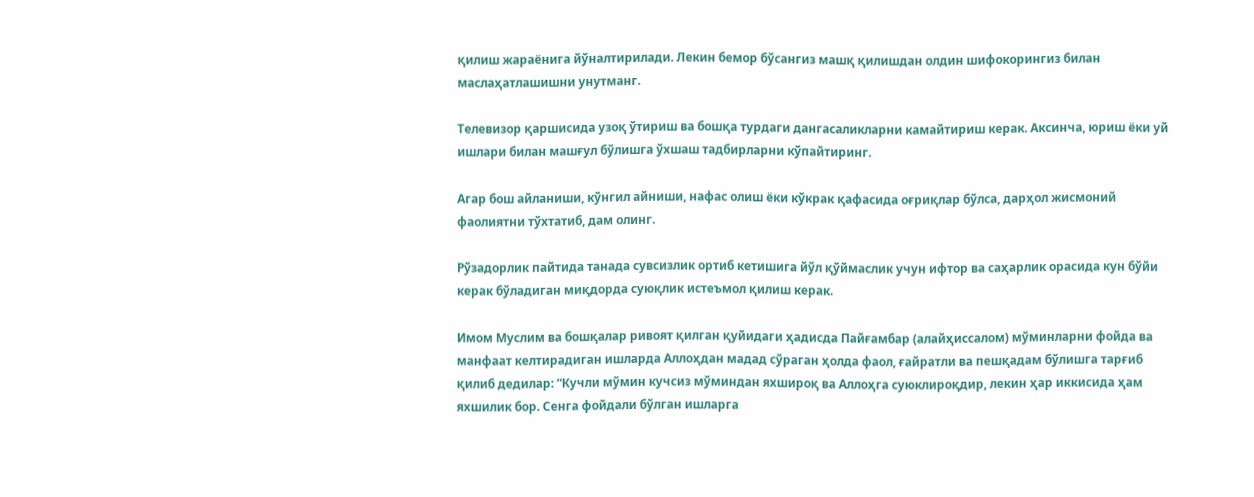қилиш жараёнига йўналтирилади. Лекин бемор бўсангиз машқ қилишдан олдин шифокорингиз билан маслаҳатлашишни унутманг.

Телевизор қаршисида узоқ ўтириш ва бошқа турдаги дангасаликларни камайтириш керак. Аксинча, юриш ёки уй ишлари билан машғул бўлишга ўхшаш тадбирларни кўпайтиринг.

Агар бош айланиши, кўнгил айниши, нафас олиш ёки кўкрак қафасида оғриқлар бўлса, дарҳол жисмоний фаолиятни тўхтатиб, дам олинг.

Рўзадорлик пайтида танада сувсизлик ортиб кетишига йўл қўймаслик учун ифтор ва саҳарлик орасида кун бўйи керак бўладиган миқдорда суюқлик истеъмол қилиш керак.

Имом Муслим ва бошқалар ривоят қилган қуйидаги ҳадисда Пайғамбар (алайҳиссалом) мўминларни фойда ва манфаат келтирадиган ишларда Аллоҳдан мадад сўраган ҳолда фаол, ғайратли ва пешқадам бўлишга тарғиб қилиб дедилар: “Кучли мўмин кучсиз мўминдан яхшироқ ва Аллоҳга суюклироқдир, лекин ҳар иккисида ҳам яхшилик бор. Сенга фойдали бўлган ишларга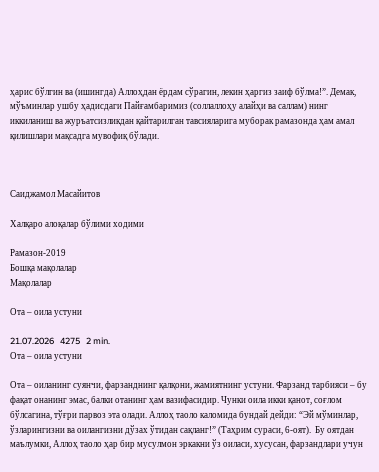ҳарис бўлгин ва (ишингда) Аллоҳдан ёрдам сўрагин, лекин ҳаргиз заиф бўлма!”. Демак, мўъминлар ушбу ҳадисдаги Пайғамбаримиз (соллаллоҳу алайҳи ва саллам) нинг иккиланиш ва журъатсизликдан қайтарилган тавсияларига муборак рамазонда ҳам амал қилишлари мақсадга мувофиқ бўлади.



Саиджамол Масайитов

Халқаро алоқалар бўлими ходими

Рамазон-2019
Бошқа мақолалар
Мақолалар

Ота – оила устуни

21.07.2026   4275   2 min.
Ота – оила устуни

Ота – оиланинг суянчи, фарзанднинг қалқони, жамиятнинг устуни. Фарзанд тарбияси – бу фақат онанинг эмас, балки отанинг ҳам вазифасидир. Чунки оила икки қанот, соғлом бўлсагина, тўғри парвоз эта олади. Аллоҳ таоло каломида бундай дейди: “Эй мўминлар, ўзларингизни ва оилангизни дўзах ўтидан сақланг!” (Таҳрим сураси, 6-оят).  Бу оятдан маълумки, Аллоҳ таоло ҳар бир мусулмон эркакни ўз оиласи, хусусан, фарзандлари учун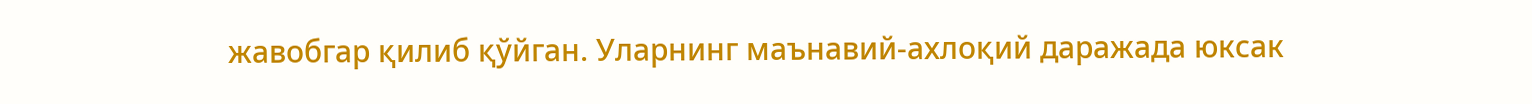жавобгар қилиб қўйган. Уларнинг маънавий-ахлоқий даражада юксак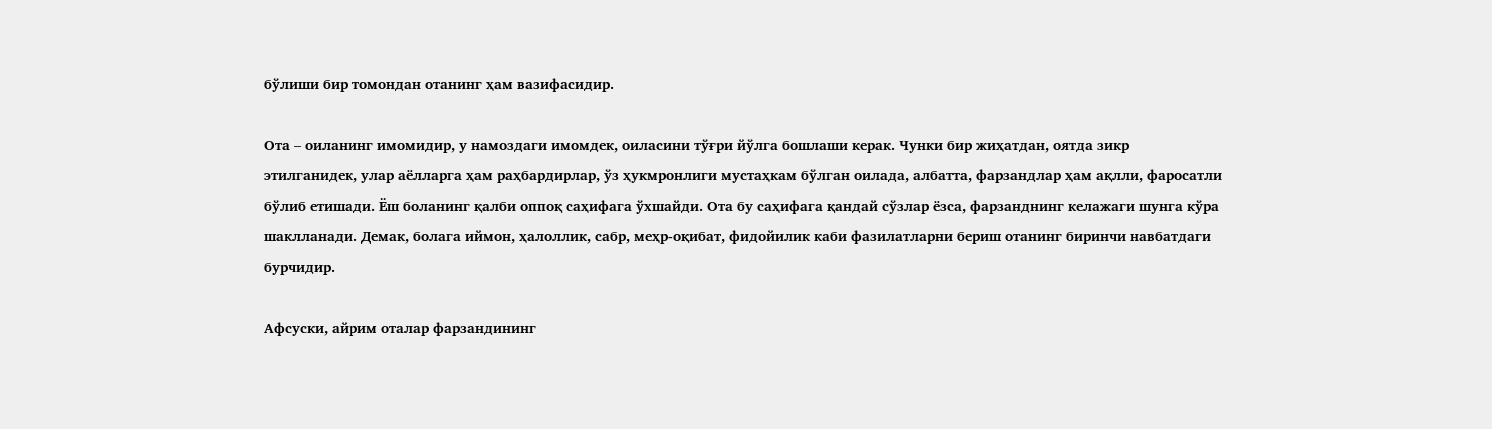бўлиши бир томондан отанинг ҳам вазифасидир.

Ота – оиланинг имомидир, у намоздаги имомдек, оиласини тўғри йўлга бошлаши керак. Чунки бир жиҳатдан, оятда зикр этилганидек, улар аёлларга ҳам раҳбардирлар, ўз ҳукмронлиги мустаҳкам бўлган оилада, албатта, фарзандлар ҳам ақлли, фаросатли бўлиб етишади. Ёш боланинг қалби оппоқ саҳифага ўхшайди. Ота бу саҳифага қандай сўзлар ёзса, фарзанднинг келажаги шунга кўра шаклланади. Демак, болага иймон, ҳалоллик, сабр, меҳр-оқибат, фидойилик каби фазилатларни бериш отанинг биринчи навбатдаги бурчидир.

Афсуски, айрим оталар фарзандининг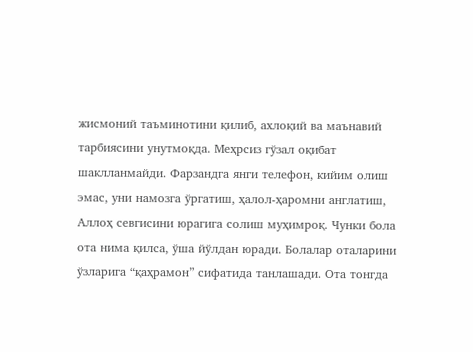жисмоний таъминотини қилиб, ахлоқий ва маънавий тарбиясини унутмоқда. Меҳрсиз гўзал оқибат шаклланмайди. Фарзандга янги телефон, кийим олиш эмас, уни намозга ўргатиш, ҳалол-ҳаромни англатиш, Аллоҳ севгисини юрагига солиш муҳимроқ. Чунки бола ота нима қилса, ўша йўлдан юради. Болалар оталарини ўзларига “қаҳрамон” сифатида танлашади. Ота тонгда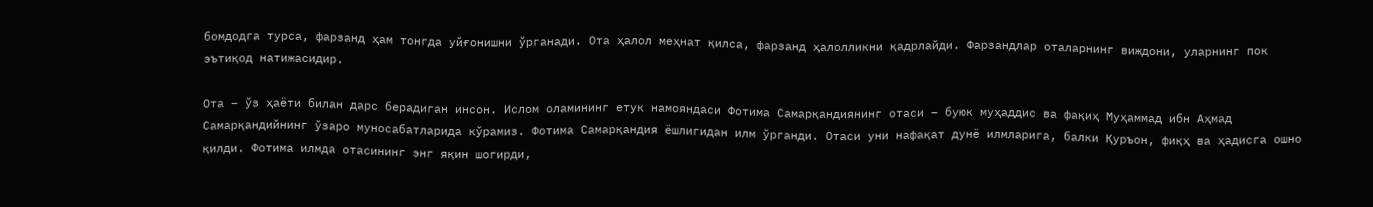бомдодга турса, фарзанд ҳам тонгда уйғонишни ўрганади. Ота ҳалол меҳнат қилса, фарзанд ҳалолликни қадрлайди. Фарзандлар оталарнинг виждони, уларнинг пок эътиқод натижасидир.

Ота – ўз ҳаёти билан дарс берадиган инсон. Ислом оламининг етук намояндаси Фотима Самарқандиянинг отаси – буюк муҳаддис ва фақиҳ Муҳаммад ибн Аҳмад Самарқандийнинг ўзаро муносабатларида кўрамиз. Фотима Самарқандия ёшлигидан илм ўрганди. Отаси уни нафақат дунё илмларига, балки Қуръон, фиқҳ ва ҳадисга ошно қилди. Фотима илмда отасининг энг яқин шогирди,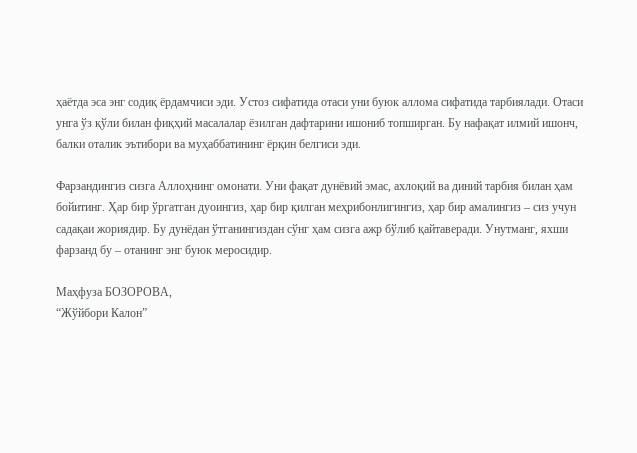ҳаётда эса энг содиқ ёрдамчиси эди. Устоз сифатида отаси уни буюк аллома сифатида тарбиялади. Отаси унга ўз қўли билан фиқҳий масалалар ёзилган дафтарини ишониб топширган. Бу нафақат илмий ишонч, балки оталик эътибори ва муҳаббатининг ёрқин белгиси эди.

Фарзандингиз сизга Аллоҳнинг омонати. Уни фақат дунёвий эмас, ахлоқий ва диний тарбия билан ҳам бойитинг. Ҳар бир ўргатган дуоингиз, ҳар бир қилган меҳрибонлигингиз, ҳар бир амалингиз – сиз учун садақаи жориядир. Бу дунёдан ўтганингиздан сўнг ҳам сизга ажр бўлиб қайтаверади. Унутманг, яхши фарзанд бу – отанинг энг буюк меросидир.

Маҳфуза БОЗОРОВА,
“Жўйбори Калон”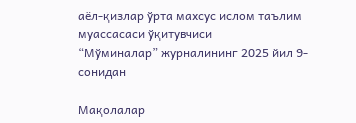аёл-қизлар ўрта махсус ислом таълим муассасаси ўқитувчиси
“Мўминалар” журналининг 2025 йил 9-сонидан

Мақолалар